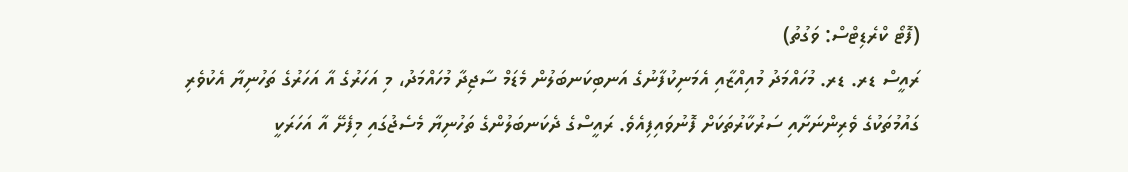(ފޮޓޯ ކްރެޑިޓްސް: ވަގުތު)
ރައީސް ޑރ. ޑރ. މުހައްމަދު މުއިއްޒާއި އެމަނިކުފާނުގެ އަނބިކަނބަލުން މެޑަމް ސާޖިދާ މުހައްމަދު، މި އަހަރުގެ އާ އަހަރުގެ ތަހުނިޔާ އެކުވެރި ގައުމުތަކުގެ ވެރިންނަށާއި ސަރުކާރުތަކަށް ފޮނުވައިފިއެވެ. ރައީސްގެ ދެކަނބަލުންގެ ތަހުނިޔާ މެސެޖުގައި މިފެށޭ އާ އަހަރަކީ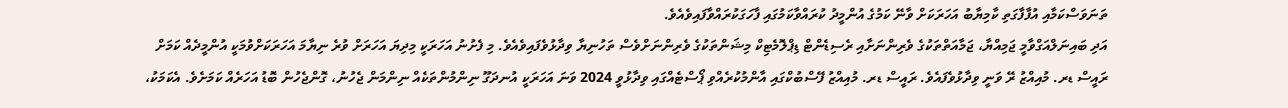ތަނަވަސްކަމާއި އުފާފާގަތި ކާމިޔާބު އަހަރަކަށް ވާނޭ ކަމުގެ އުންމީދު ކުރައްވާކަމުގައި ފާހަގަކުރައްވާފައިވެއެވެ.
އަދި ބައިނަލްއަގްވާމީ ޖަމިއްޔާ، ޖަމާއަތްތަކުގެ ވެރިންނަށާއި ރެސިޑެންޓް ޑިޕްލޮމެޓިކް މިޝަންތަކުގެ ވެރިންނަށްވެސް ތަހުނިޔާ ވިދާޅުވެފައިވެއެވެ. މި ފެށުނު އަހަރަކީ މިދިޔަ އަހަރަށް ވުރެ ނިޔާމަ އަހަރަކަށްވުމަކީ އުންމީދެއް ކަމަށް ރައީސް ޑރ. މުއިއްޒު ރޭ ވަނީ ވިދާޅުވެފައެވެ. ރައީސް ޑރ. މުއިއްޒު ފޭސްބުކްގައި އާންމުކުރެއްވި ޕޯސްޓެއްގައި ވިދާޅުވީ 2024 ވަނަ އަހަރަކީ އުނދަގޫ ނިންމުންތަކެއް ނިންމަން ޖެހުނު، ގޮންޖެހުން ބޮޑު އަހަރެއް ކަމަށެވެ. އެކަމަކު،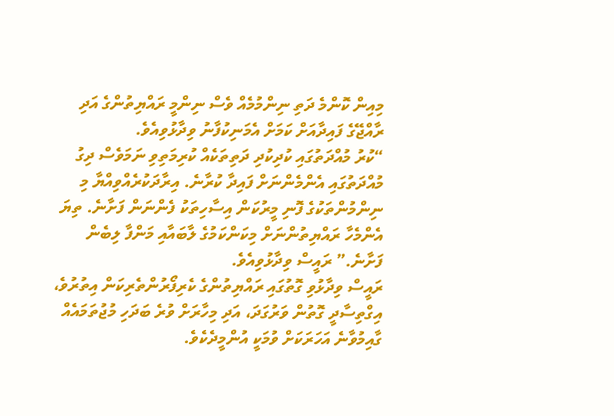މިއިން ކޮންމެ ދަތި ނިންމުމެއް ވެސް ނިންމީ ރައްޔިތުންގެ އަދި ރާއްޖޭގެ ފައިދާއަށް ކަމަށް އެމަނިކުފާނު ވިދާޅުވިއެވެ.
“ކުރު މުއްދަތުގައި ކުދިކުދި ދަތިތަކެއް ކުރިމަތިވި ނަމަވެސް ދިގު މުއްދަތުގައި އެންމެންނަށް ފައިދާ ކުރާނެ. އިރާދަކުރެއްވިއްޔާ މި ނިންމުންތަކުގެ ފޮނި މީރުކަން އިސާހިތަކު ފެންނަން ފަށާނެ. ތިޔަ އެންމެހާ ރައްޔިތުންނަށް މިކަންކަމުގެ ލާބައާއި މަންފާ ލިބެން ފަށާނެ.” ރައީސް ވިދާޅުވިއެވެ.
ރައީސް ވިދާޅުވި ގޮތުގައި ރައްޔިތުންގެ ކެރިފޯރުންތެރިކަން އިތުރުވެ، އިގްތިސާދީ ގޮތުން ވަރުގަދަ، އަދި މިހާރަށް ވުރެ ބަދަހި މުޖުތަމައެއް ގާއިމުވާނެ އަހަރަކަށް ވުމަކީ އުންމީދެކެވެ.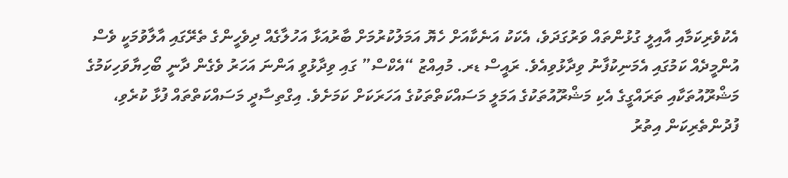އެކުވެރިކަމާއި އާއިލީ ގުޅުންތައް ވަރުގަދަވެ، އެކަކު އަނެކާއަށް ހެޔޮ އަމަލުކުރުމަށް ބާރުއަޅާ އަހުލާގެއް ދިވެހީންގެ ތެރޭގައި އާލާވުމަކީ ވެސް އުންމީދެއް ކަމުގައި އެމަނިކުފާނު ވިދާޅުވިއެވެ. ރައީސް ޑރ. މުއިއްޒު “އެކްސް” ގައި ވިދާޅުވީ އަންނަ އަހަރު ވެގެން ދާނީ ބޯހިޔާވަހިކަމުގެ މަޝްރޫއުތަކާއި ތަރައްގީގެ އެކި މަޝްރޫއުތަކުގެ އަމަލީ މަސައްކަތްތަކުގެ އަހަރަކަށް ކަމަށެވެ. އިގްތިސާދީ މަސައްކަތްތައް ފުޅާ ކުރެވި، ފުދުންތެރިކަން އިތުރު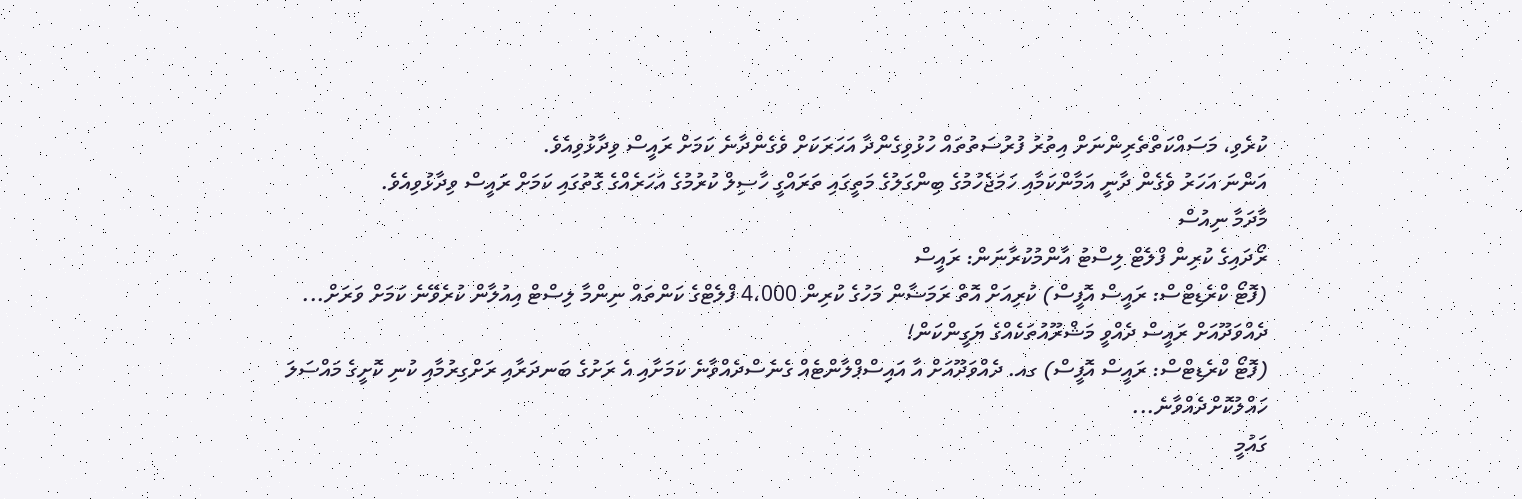ކުރެވި، މަސައްކަތްތެރިންނަށް އިތުރު ފުރުސަތުތައް ހުޅުވިގެންދާ އަހަރަކަށް ވެގެންދާނެ ކަމަށް ރައީސް ވިދާޅުވިއެވެ.
އަންނަ އަހަރު ވެގެން ދާނީ އަމާންކަމާއި ހަމަޖެހުމުގެ ބިންގަލުގެ މަތީގައި ތަރައްގީ ހާސިލް ކުރުމުގެ އަހަރެއްގެ ގޮތުގައި ކަމަށް ރައީސް ވިދާޅުވިއެވެ.
މާދަމާ ނިއުސް
ރޯދައިގެ ކުރިން ފްލެޓް ލިސްޓު އާންމުކުރާނަން: ރައީސް
(ފޮޓޯ ކްރެޑިޓްސް: ރައީސް އޮފީސް) ކުރިއަށް އޮތް ރަމަޟާން މަހުގެ ކުރިން 4،000 ފްލެޓްގެ ކަންތައް ނިންމާ ލިސްޓް އިއުލާން ކުރެވޭނެ ކަމަށް ވަރަށް...
ދެއްވަދޫއަށް ރައީސް ދެއްވީ މަޝްރޫއުތަކެއްގެ ޔަގީންކަން!
(ފޮޓޯ ކްރެޑިޓްސް: ރައީސް އޮފީސް) ގއ. ދެއްވަދޫއަށް އާ އައިސްޕްލާންޓެއް ގެނެސްދެއްވާނެ ކަމަށާއި އެ ރަށުގެ ބަނދަރާއި ރަށްގިރުމާއި ކުނި ކޮށީގެ މައްސަލަ ހައްލުކޮށްދެއްވާނެ...
ގައުމީ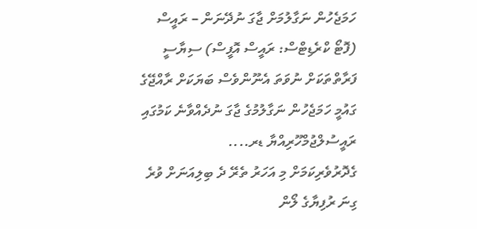ހަމަޖެހުން ނަގާލުމަށް ޖާގަ ނުދޭނަން – ރައީސް
(ފޮޓޯ ކްރެޑިޓްސް: ރައީސް އޮފީސް) ސިޔާސީ ފަރާތްތަކަށް ނުވަތަ އެނޫންވެސް ބަޔަކަށް ރާއްޖޭގެ ގައުމީ ހަމަޖެހުން ނަގާލުމުގެ ޖާގަ ނުދެއްވާނެ ކަމުގައި ރައީސުލްޖުމްހޫރިއްޔާ ޑރ....
ގެދޮރުވެރިކަމަށް މި އަހަރު ތެރޭ ދެ ބިލިއަނަށް ވުރެ ގިނަ ރުފިޔާގެ ލޯން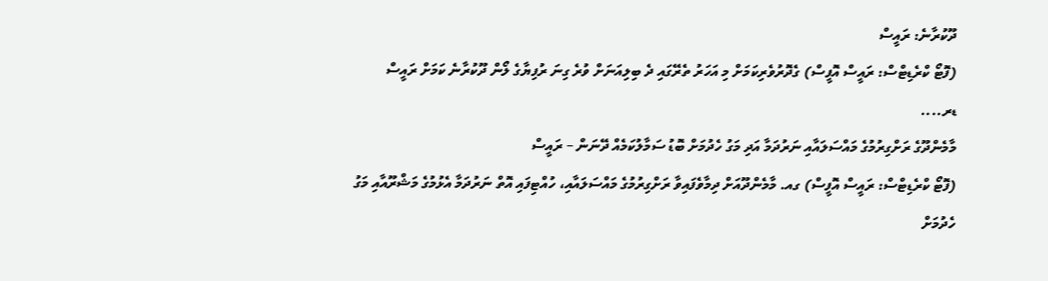ދޫކުރާނެ: ރައީސް
(ފޮޓޯ ކްރެޑިޓްސް: ރައީސް އޮފީސް) ގެދޮރުވެރިކަމަށް މި އަހަރު ތެރޭގައި ދެ ބިލިއަނަށް ވުރެ ގިނަ ރުފިޔާގެ ލޯން ދޫކުރާނެ ކަމަށް ރައީސް ޑރ....
މާމެންދޫގެ ރަށްގިރުމުގެ މައްސަލައާއި ނަރުދަމާ އަދި މަގު ހެދުމަށް ބޮޑު ސަމާލުކަމެއް ދޭނަން – ރައީސް
(ފޮޓޯ ކްރެޑިޓްސް: ރައީސް އޮފީސް) ގއ. މާމެންދޫއަށް ދިމާވެފައިވާ ރަށްގިރުމުގެ މައްސަލައާއި، ހުއްޓިފައި އޮތް ނަރުދަމާ އެޅުމުގެ މަޝްރޫއާއި މަގު ހެދުމަށް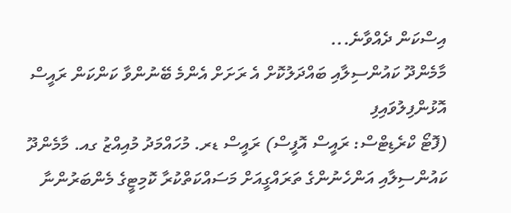އިސްކަން ދެއްވާނެ...
މާމެންދޫ ކައުންސިލާއި ބައްދަލުކޮށް އެ ރަށަށް އެންމެ ބޭނުންވާ ކަންކަން ރައީސް އޮޅުންފިލުވައިފި
(ފޮޓޯ ކްރެޑިޓްސް: ރައީސް އޮފީސް) ރައީސް ޑރ. މުހައްމަދު މުއިއްޒު ގއ. މާމެންދޫ ކައުންސިލާއި އަންހެނުންގެ ތަރައްގީއަށް މަސައްކަތްކުރާ ކޮމިޓީގެ މެންބަރުންނާ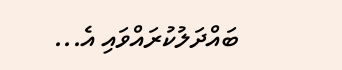ބައްދަލުކުރައްވައި އެ...